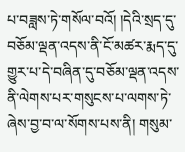པ་བཟླས་ཏེ་གསོལ་བའོ། །དེའི་སྲད་དུ་བཅོམ་ལྡན་འདས་ནི་ངོ་མཚར་རྨད་དུ་གྱུར་པ་དེ་བཞིན་དུ་བཅོམ་ལྡན་འདས་ནི་ལེགས་པར་གསུངས་པ་ལགས་ཏེ་ཞེས་བྱ་བ་ལ་སོགས་པས་ནི། གསུམ་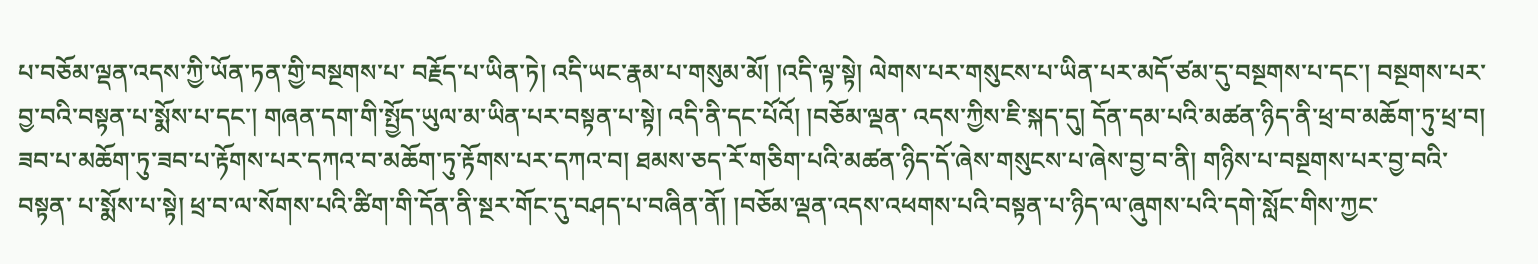པ་བཅོམ་ལྡན་འདས་ཀྱི་ཡོན་ཏན་གྱི་བསྔགས་པ་ བརྗོད་པ་ཡིན་ཏེ། འདི་ཡང་རྣམ་པ་གསུམ་མོ། །འདི་ལྟ་སྟེ། ལེགས་པར་གསུངས་པ་ཡིན་པར་མདོ་ཙམ་དུ་བསྔགས་པ་དང་། བསྔགས་པར་བྱ་བའི་བསྟན་པ་སྨོས་པ་དང་། གཞན་དག་གི་སྤྱོད་ཡུལ་མ་ཡིན་པར་བསྟན་པ་སྟེ། འདི་ནི་དང་པོའོ། །བཅོམ་ལྡན་ འདས་ཀྱིས་ཇི་སྐད་དུ། དོན་དམ་པའི་མཚན་ཉིད་ནི་ཕྲ་བ་མཆོག་ཏུ་ཕྲ་བ། ཟབ་པ་མཆོག་ཏུ་ཟབ་པ་རྟོགས་པར་དཀའ་བ་མཆོག་ཏུ་རྟོགས་པར་དཀའ་བ། ཐམས་ཅད་རོ་གཅིག་པའི་མཚན་ཉིད་དོ་ཞེས་གསུངས་པ་ཞེས་བྱ་བ་ནི། གཉིས་པ་བསྔགས་པར་བྱ་བའི་བསྟན་ པ་སྨོས་པ་སྟེ། ཕྲ་བ་ལ་སོགས་པའི་ཚིག་གི་དོན་ནི་སྔར་གོང་དུ་བཤད་པ་བཞིན་ནོ། །བཅོམ་ལྡན་འདས་འཕགས་པའི་བསྟན་པ་ཉིད་ལ་ཞུགས་པའི་དགེ་སློང་གིས་ཀྱང་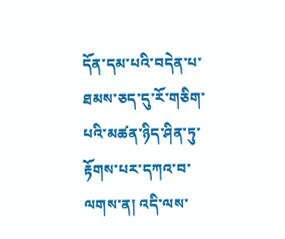དོན་དམ་པའི་བདེན་པ་ཐམས་ཅད་དུ་རོ་གཅིག་པའི་མཚན་ཉིད་ཤིན་ཏུ་རྟོགས་པར་དཀའ་བ་ལགས་ན། འདི་ལས་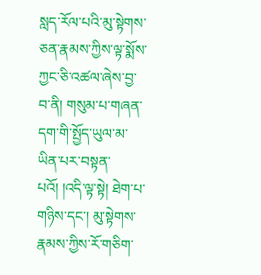སླད་རོལ་པའི་མུ་སྟེགས་ཅན་རྣམས་ཀྱིས་ལྟ་སྨོས་ཀྱང་ཅི་འཚལ་ཞེས་བྱ་བ་ནི། གསུམ་པ་གཞན་དག་གི་སྤྱོད་ཡུལ་མ་ཡིན་པར་བསྟན་པའོ། །འདི་ལྟ་སྟེ། ཐེག་པ་གཉིས་དང་། མུ་སྟེགས་རྣམས་ཀྱིས་རོ་གཅིག་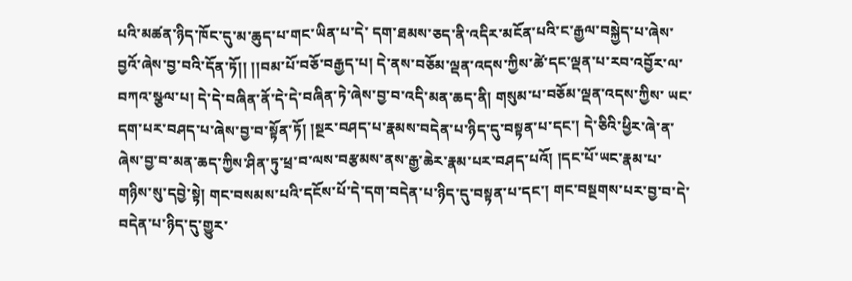པའི་མཚན་ཉིད་ཁོང་དུ་མ་ཆུད་པ་གང་ཡིན་པ་དེ་ དག་ཐམས་ཅད་ནི་འདིར་མངོན་པའི་ང་རྒྱལ་བསྐྱེད་པ་ཞེས་བྱའོ་ཞེས་བྱ་བའི་དོན་ཏོ།། །།བམ་པོ་བཅོ་བརྒྱད་པ། དེ་ནས་བཅོམ་ལྡན་འདས་ཀྱིས་ཚེ་དང་ལྡན་པ་རབ་འབྱོར་ལ་བཀའ་སྩལ་པ། དེ་དེ་བཞིན་ནོ་དེ་དེ་བཞིན་ཏེ་ཞེས་བྱ་བ་འདི་མན་ཆད་ནི། གསུམ་པ་བཅོམ་ལྡན་འདས་ཀྱིས་ ཡང་དག་པར་བཤད་པ་ཞེས་བྱ་བ་སྟོན་ཏོ། །སྔར་བཤད་པ་རྣམས་བདེན་པ་ཉིད་དུ་བསྟན་པ་དང་། དེ་ཅིའི་ཕྱིར་ཞེ་ན་ཞེས་བྱ་བ་མན་ཆད་ཀྱིས་ཤིན་ཏུ་ཕྲ་བ་ལས་བརྩམས་ནས་རྒྱ་ཆེར་རྣམ་པར་བཤད་པའོ། །དང་པོ་ཡང་རྣམ་པ་གཉིས་སུ་དབྱེ་སྟེ། གང་བསམས་པའི་དངོས་པོ་དེ་དག་བདེན་པ་ཉིད་དུ་བསྟན་པ་དང་། གང་བསྔགས་པར་བྱ་བ་དེ་བདེན་པ་ཉིད་དུ་གྱུར་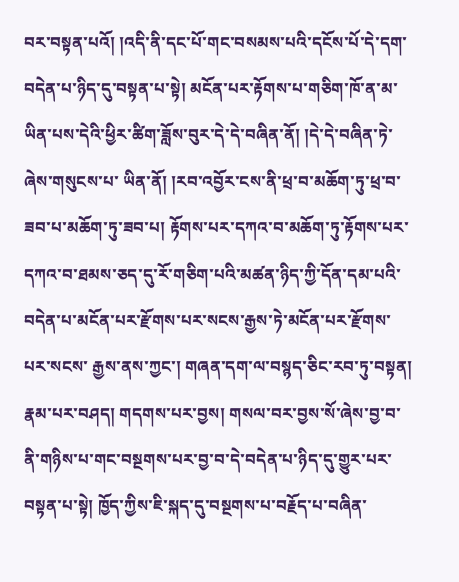བར་བསྟན་པའོ། །འདི་ནི་དང་པོ་གང་བསམས་པའི་དངོས་པོ་དེ་དག་བདེན་པ་ཉིད་དུ་བསྟན་པ་སྟེ། མངོན་པར་རྟོགས་པ་གཅིག་ཁོ་ན་མ་ཡིན་པས་དེའི་ཕྱིར་ཚིག་ཟློས་བུར་དེ་དེ་བཞིན་ནོ། །དེ་དེ་བཞིན་ཏེ་ཞེས་གསུངས་པ་ ཡིན་ནོ། །རབ་འབྱོར་ངས་ནི་ཕྲ་བ་མཆོག་ཏུ་ཕྲ་བ་ཟབ་པ་མཆོག་ཏུ་ཟབ་པ། རྟོགས་པར་དཀའ་བ་མཆོག་ཏུ་རྟོགས་པར་དཀའ་བ་ཐམས་ཅད་དུ་རོ་གཅིག་པའི་མཚན་ཉིད་ཀྱི་དོན་དམ་པའི་བདེན་པ་མངོན་པར་རྫོགས་པར་སངས་རྒྱས་ཏེ་མངོན་པར་རྫོགས་པར་སངས་ རྒྱས་ནས་ཀྱང་། གཞན་དག་ལ་བསྙད་ཅིང་རབ་ཏུ་བསྟན། རྣམ་པར་བཤད། གདགས་པར་བྱས། གསལ་བར་བྱས་སོ་ཞེས་བྱ་བ་ནི་གཉིས་པ་གང་བསྔགས་པར་བྱ་བ་དེ་བདེན་པ་ཉིད་དུ་གྱུར་པར་བསྟན་པ་སྟེ། ཁྱོད་ཀྱིས་ཇི་སྐད་དུ་བསྔགས་པ་བརྗོད་པ་བཞིན་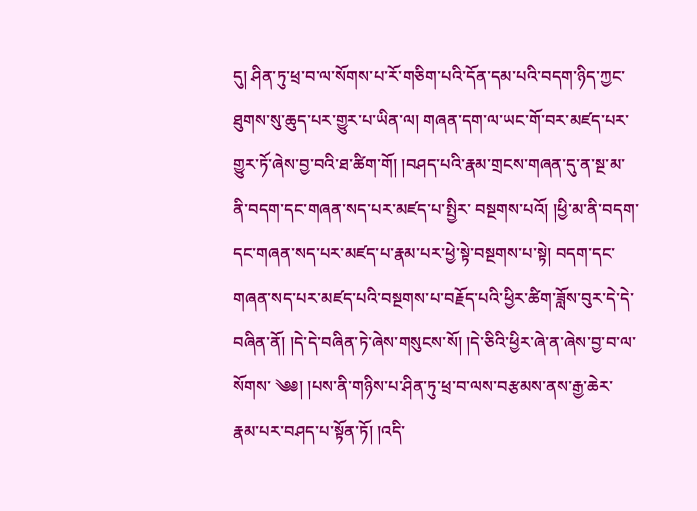དུ། ཤིན་ཏུ་ཕྲ་བ་ལ་སོགས་པ་རོ་གཅིག་པའི་དོན་དམ་པའི་བདག་ཉིད་ཀྱང་ཐུགས་སུ་ཆུད་པར་གྱུར་པ་ཡིན་ལ། གཞན་དག་ལ་ཡང་གོ་བར་མཛད་པར་གྱུར་ཏོ་ཞེས་བྱ་བའི་ཐ་ཚིག་གོ། །བཤད་པའི་རྣམ་གྲངས་གཞན་དུ་ན་སྔ་མ་ནི་བདག་དང་གཞན་སད་པར་མཛད་པ་སྤྱིར་ བསྔགས་པའོ། །ཕྱི་མ་ནི་བདག་དང་གཞན་སད་པར་མཛད་པ་རྣམ་པར་ཕྱེ་སྟེ་བསྔགས་པ་སྟེ། བདག་དང་གཞན་སད་པར་མཛད་པའི་བསྔགས་པ་བརྗོད་པའི་ཕྱིར་ཚིག་ཟློས་བུར་དེ་དེ་བཞིན་ནོ། །དེ་དེ་བཞིན་ཏེ་ཞེས་གསུངས་སོ། །དེ་ཅིའི་ཕྱིར་ཞེ་ན་ཞེས་བྱ་བ་ལ་སོགས་ ༄༅། །པས་ནི་གཉིས་པ་ཤིན་ཏུ་ཕྲ་བ་ལས་བརྩམས་ནས་རྒྱ་ཆེར་རྣམ་པར་བཤད་པ་སྟོན་ཏོ། །འདི་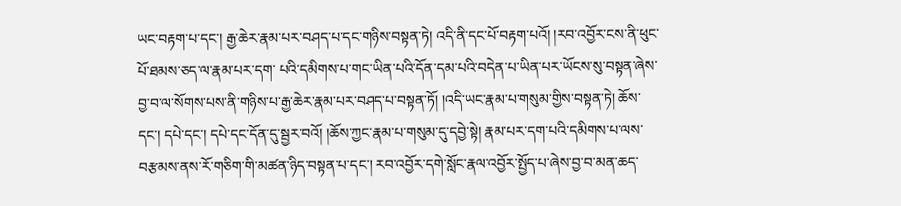ཡང་བརྟག་པ་དང་། རྒྱ་ཆེར་རྣམ་པར་བཤད་པ་དང་གཉིས་བསྟན་ཏེ། འདི་ནི་དང་པོ་བརྟག་པའོ། །རབ་འབྱོར་ངས་ནི་ཕུང་པོ་ཐམས་ཅད་ལ་རྣམ་པར་དག་ པའི་དམིགས་པ་གང་ཡིན་པའི་དོན་དམ་པའི་བདེན་པ་ཡིན་པར་ཡོངས་སུ་བསྟན་ཞེས་བྱ་བ་ལ་སོགས་པས་ནི་གཉིས་པ་རྒྱ་ཆེར་རྣམ་པར་བཤད་པ་བསྟན་ཏོ། །འདི་ཡང་རྣམ་པ་གསུམ་གྱིས་བསྟན་ཏེ། ཆོས་དང་། དཔེ་དང་། དཔེ་དང་དོན་དུ་སྦྱར་བའོ། །ཆོས་ཀྱང་རྣམ་པ་གསུམ་དུ་དབྱེ་སྟེ། རྣམ་པར་དག་པའི་དམིགས་པ་ལས་བརྩམས་ནས་རོ་གཅིག་གི་མཚན་ཉིད་བསྟན་པ་དང་། རབ་འབྱོར་དགེ་སློང་རྣལ་འབྱོར་སྤྱོད་པ་ཞེས་བྱ་བ་མན་ཆད་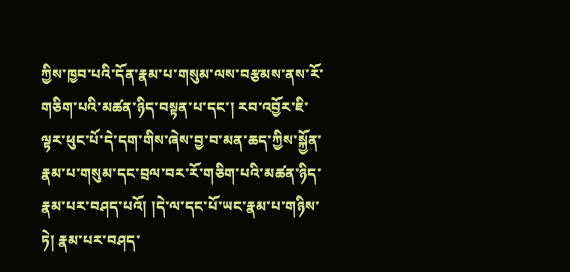ཀྱིས་ཁྱབ་པའི་དོན་རྣམ་པ་གསུམ་ལས་བརྩམས་ནས་རོ་གཅིག་པའི་མཚན་ཉིད་བསྟན་པ་དང་། རབ་འབྱོར་ཇི་ ལྟར་ཕུང་པོ་དེ་དག་གིས་ཞེས་བྱ་བ་མན་ཆད་ཀྱིས་སྐྱོན་རྣམ་པ་གསུམ་དང་བྲལ་བར་རོ་གཅིག་པའི་མཚན་ཉིད་རྣམ་པར་བཤད་པའོ། །དེ་ལ་དང་པོ་ཡང་རྣམ་པ་གཉིས་ཏེ། རྣམ་པར་བཤད་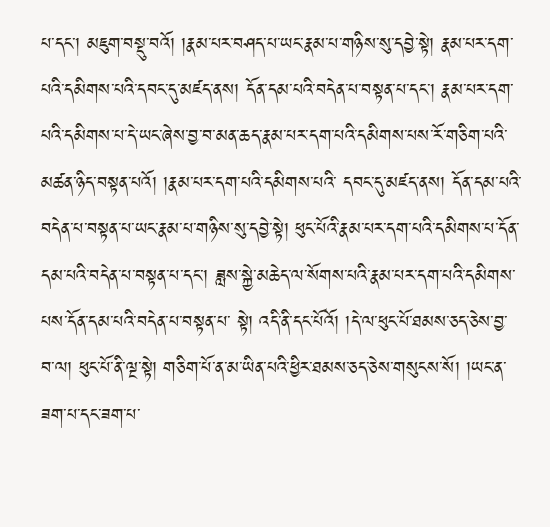པ་དང་། མཇུག་བསྡུ་བའོ། །རྣམ་པར་བཤད་པ་ཡང་རྣམ་པ་གཉིས་སུ་དབྱེ་སྟེ། རྣམ་པར་དག་པའི་དམིགས་པའི་དབང་དུ་མཛད་ནས། དོན་དམ་པའི་བདེན་པ་བསྟན་པ་དང་། རྣམ་པར་དག་པའི་དམིགས་པ་དེ་ཡང་ཞེས་བྱ་བ་མན་ཆད་རྣམ་པར་དག་པའི་དམིགས་པས་རོ་གཅིག་པའི་མཚན་ཉིད་བསྟན་པའོ། །རྣམ་པར་དག་པའི་དམིགས་པའི་ དབང་དུ་མཛད་ནས། དོན་དམ་པའི་བདེན་པ་བསྟན་པ་ཡང་རྣམ་པ་གཉིས་སུ་དབྱེ་སྟེ། ཕུང་པོའི་རྣམ་པར་དག་པའི་དམིགས་པ་དོན་དམ་པའི་བདེན་པ་བསྟན་པ་དང་། ཟླས་སྐྱེ་མཆེད་ལ་སོགས་པའི་རྣམ་པར་དག་པའི་དམིགས་པས་དོན་དམ་པའི་བདེན་པ་བསྟན་པ་ སྟེ། འདི་ནི་དང་པོའོ། །དེ་ལ་ཕུང་པོ་ཐམས་ཅད་ཅེས་བྱ་བ་ལ། ཕུང་པོ་ནི་ལྔ་སྟེ། གཅིག་པོ་ན་མ་ཡིན་པའི་ཕྱིར་ཐམས་ཅད་ཅེས་གསུངས་སོ། །ཡང་ན་ཟག་པ་དང་ཟག་པ་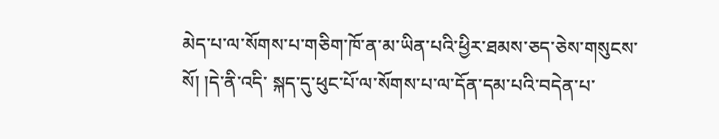མེད་པ་ལ་སོགས་པ་གཅིག་ཁོ་ན་མ་ཡིན་པའི་ཕྱིར་ཐམས་ཅད་ཅེས་གསུངས་སོ། །དེ་ནི་འདི་ སྐད་དུ་ཕུང་པོ་ལ་སོགས་པ་ལ་དོན་དམ་པའི་བདེན་པ་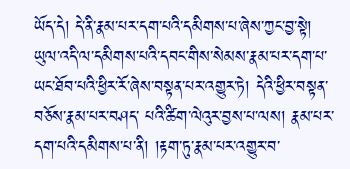ཡོད་དེ། དེ་ནི་རྣམ་པར་དག་པའི་དམིགས་པ་ཞེས་ཀྱང་བྱ་སྟེ། ཡུལ་འདི་ལ་དམིགས་པའི་དབང་གིས་སེམས་རྣམ་པར་དག་པ་ཡང་ཐོབ་པའི་ཕྱིར་རོ་ཞེས་བསྟན་པར་འགྱུར་ཏེ། དེའི་ཕྱིར་བསྟན་བཅོས་རྣམ་པར་བཤད་ པའི་ཚིག་ལེའུར་བྱས་པ་ལས། རྣམ་པར་དག་པའི་དམིགས་པ་ནི། །རྟག་ཏུ་རྣམ་པར་འགྱུར་བ་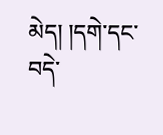མེད། །དགེ་དང་བདེ་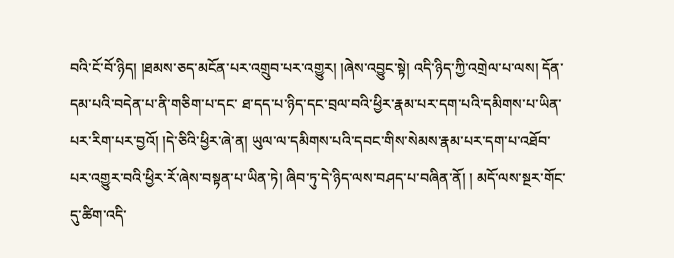བའི་ངོ་བོ་ཉིད། །ཐམས་ཅད་མངོན་པར་འགྲུབ་པར་འགྱུར། །ཞེས་འབྱུང་སྟེ། འདི་ཉིད་ཀྱི་འགྲེལ་པ་ལས། དོན་དམ་པའི་བདེན་པ་ནི་གཅིག་པ་དང་ ཐ་དད་པ་ཉིད་དང་བྲལ་བའི་ཕྱིར་རྣམ་པར་དག་པའི་དམིགས་པ་ཡིན་པར་རིག་པར་བྱའོ། །དེ་ཅིའི་ཕྱིར་ཞེ་ན། ཡུལ་ལ་དམིགས་པའི་དབང་གིས་སེམས་རྣམ་པར་དག་པ་འཐོབ་པར་འགྱུར་བའི་ཕྱིར་རོ་ཞེས་བསྟན་པ་ཡིན་ཏེ། ཞིབ་ཏུ་དེ་ཉིད་ལས་བཤད་པ་བཞིན་ནོ། ། མདོ་ལས་སྔར་གོང་དུ་ཚིག་འདི་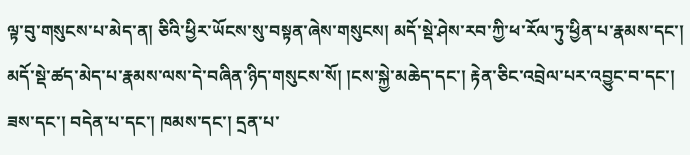ལྟ་བུ་གསུངས་པ་མེད་ན། ཅིའི་ཕྱིར་ཡོངས་སུ་བསྟན་ཞེས་གསུངས། མདོ་སྡེ་ཤེས་རབ་ཀྱི་ཕ་རོལ་ཏུ་ཕྱིན་པ་རྣམས་དང་། མདོ་སྡེ་ཚད་མེད་པ་རྣམས་ལས་དེ་བཞིན་ཉིད་གསུངས་སོ། །ངས་སྐྱེ་མཆེད་དང་། རྟེན་ཅིང་འབྲེལ་པར་འབྱུང་བ་དང་། ཟས་དང་། བདེན་པ་དང་། ཁམས་དང་། དྲན་པ་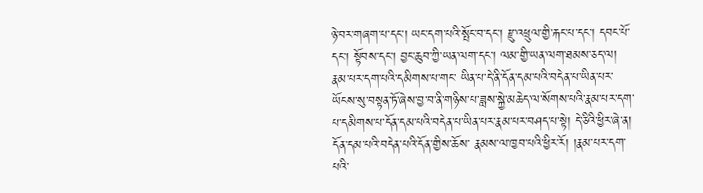ཉེ་བར་གཞག་པ་དང་། ཡང་དག་པའི་སྤོང་བ་དང་། རྫུ་འཕྲུལ་གྱི་རྐང་པ་དང་། དབང་པོ་དང་། སྟོབས་དང་། བྱང་ཆུབ་ཀྱི་ཡན་ལག་དང་། ལམ་གྱི་ཡན་ལག་ཐམས་ཅད་ལ། རྣམ་པར་དག་པའི་དམིགས་པ་གང་ ཡིན་པ་དེ་ནི་དོན་དམ་པའི་བདེན་པ་ཡིན་པར་ཡོངས་སུ་བསྟན་ཏོ་ཞེས་བྱ་བ་ནི་གཉིས་པ་ཟླས་སྐྱེ་མཆེད་ལ་སོགས་པའི་རྣམ་པར་དག་པ་དམིགས་པ་དོན་དམ་པའི་བདེན་པ་ཡིན་པར་རྣམ་པར་བཤད་པ་སྟེ། དེ་ཅིའི་ཕྱིར་ཞེ་ན། དོན་དམ་པའི་བདེན་པའི་དོན་གྱིས་ཆོས་ རྣམས་ལ་ཁྱབ་པའི་ཕྱིར་རོ། །རྣམ་པར་དག་པའི་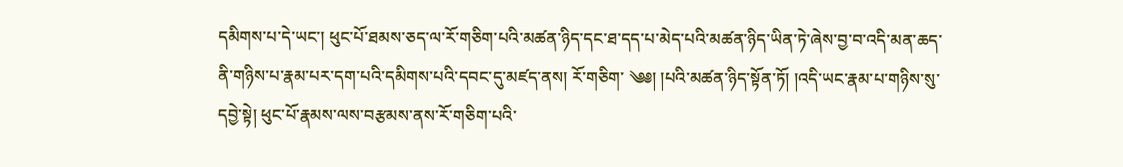དམིགས་པ་དེ་ཡང་། ཕུང་པོ་ཐམས་ཅད་ལ་རོ་གཅིག་པའི་མཚན་ཉིད་དང་ཐ་དད་པ་མེད་པའི་མཚན་ཉིད་ཡིན་ཏེ་ཞེས་བྱ་བ་འདི་མན་ཆད་ནི་གཉིས་པ་རྣམ་པར་དག་པའི་དམིགས་པའི་དབང་དུ་མཛད་ནས། རོ་གཅིག་ ༄༅། །པའི་མཚན་ཉིད་སྟོན་ཏོ། །འདི་ཡང་རྣམ་པ་གཉིས་སུ་དབྱེ་སྟེ། ཕུང་པོ་རྣམས་ལས་བརྩམས་ནས་རོ་གཅིག་པའི་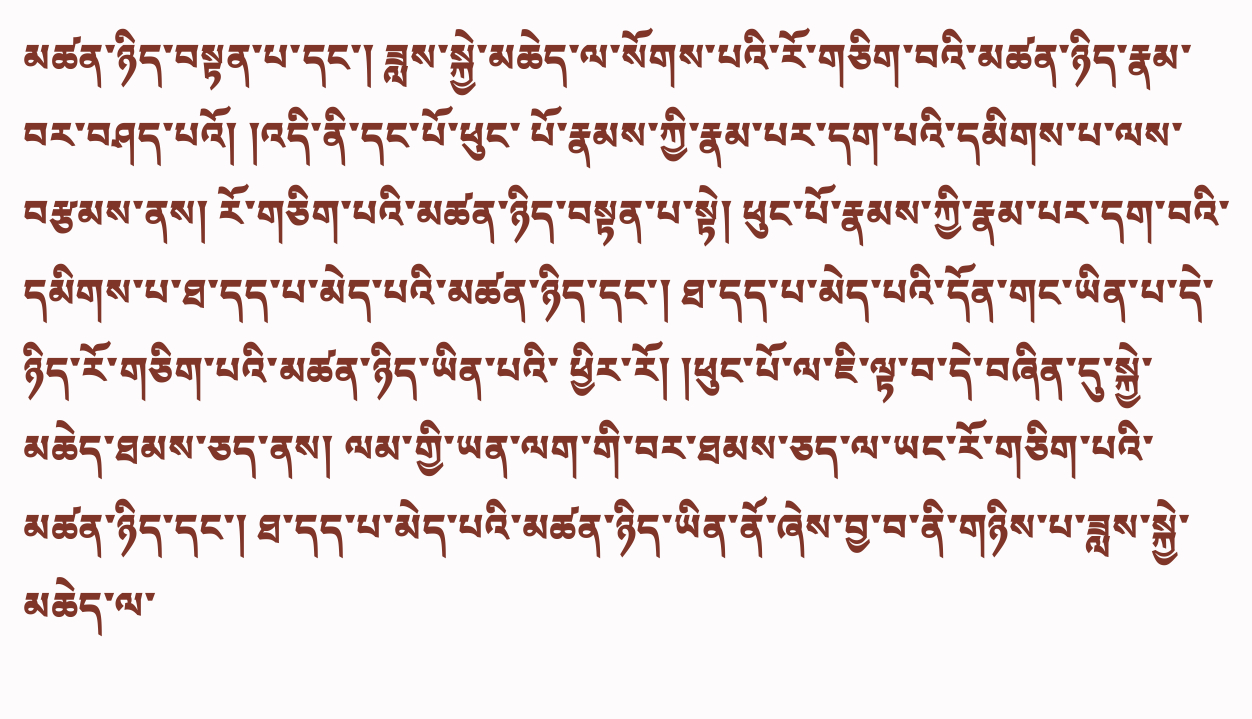མཚན་ཉིད་བསྟན་པ་དང་། ཟླས་སྐྱེ་མཆེད་ལ་སོགས་པའི་རོ་གཅིག་བའི་མཚན་ཉིད་རྣམ་བར་བཤད་པའོ། །འདི་ནི་དང་པོ་ཕུང་ པོ་རྣམས་ཀྱི་རྣམ་པར་དག་པའི་དམིགས་པ་ལས་བརྩམས་ནས། རོ་གཅིག་པའི་མཚན་ཉིད་བསྟན་པ་སྟེ། ཕུང་པོ་རྣམས་ཀྱི་རྣམ་པར་དག་བའི་དམིགས་པ་ཐ་དད་པ་མེད་པའི་མཚན་ཉིད་དང་། ཐ་དད་པ་མེད་པའི་དོན་གང་ཡིན་པ་དེ་ཉིད་རོ་གཅིག་པའི་མཚན་ཉིད་ཡིན་པའི་ ཕྱིར་རོ། །ཕུང་པོ་ལ་ཇི་ལྟ་བ་དེ་བཞིན་དུ་སྐྱེ་མཆེད་ཐམས་ཅད་ནས། ལམ་གྱི་ཡན་ལག་གི་བར་ཐམས་ཅད་ལ་ཡང་རོ་གཅིག་པའི་མཚན་ཉིད་དང་། ཐ་དད་པ་མེད་པའི་མཚན་ཉིད་ཡིན་ནོ་ཞེས་བྱ་བ་ནི་གཉིས་པ་ཟླས་སྐྱེ་མཆེད་ལ་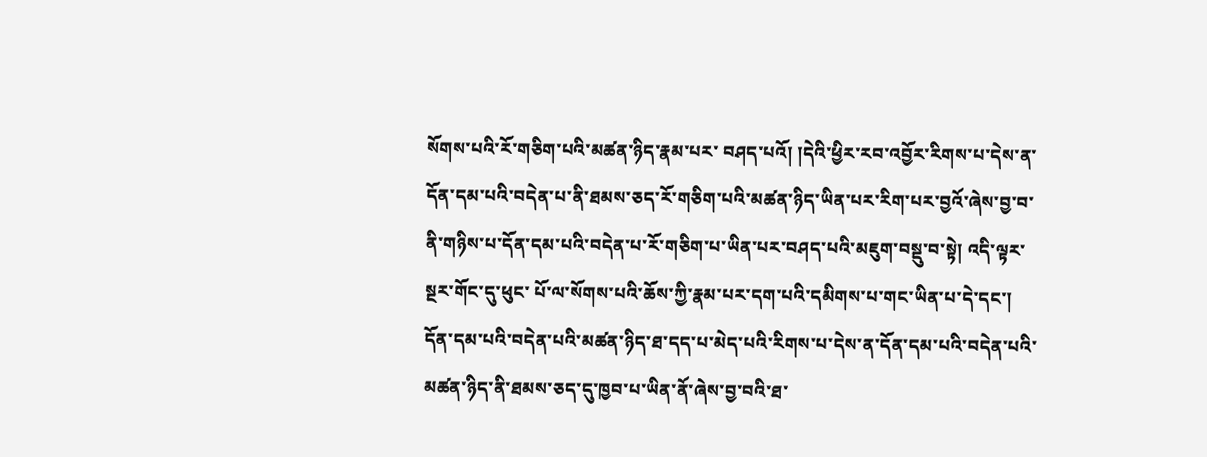སོགས་པའི་རོ་གཅིག་པའི་མཚན་ཉིད་རྣམ་པར་ བཤད་པའོ། །དེའི་ཕྱིར་རབ་འབྱོར་རིགས་པ་དེས་ན་དོན་དམ་པའི་བདེན་པ་ནི་ཐམས་ཅད་རོ་གཅིག་པའི་མཚན་ཉིད་ཡིན་པར་རིག་པར་བྱའོ་ཞེས་བྱ་བ་ནི་གཉིས་པ་དོན་དམ་པའི་བདེན་པ་རོ་གཅིག་པ་ཡིན་པར་བཤད་པའི་མཇུག་བསྡུ་བ་སྟེ། འདི་ལྟར་སྔར་གོང་དུ་ཕུང་ པོ་ལ་སོགས་པའི་ཆོས་ཀྱི་རྣམ་པར་དག་པའི་དམིགས་པ་གང་ཡིན་པ་དེ་དང་། དོན་དམ་པའི་བདེན་པའི་མཚན་ཉིད་ཐ་དད་པ་མེད་པའི་རིགས་པ་དེས་ན་དོན་དམ་པའི་བདེན་པའི་མཚན་ཉིད་ནི་ཐམས་ཅད་དུ་ཁྱབ་པ་ཡིན་ནོ་ཞེས་བྱ་བའི་ཐ་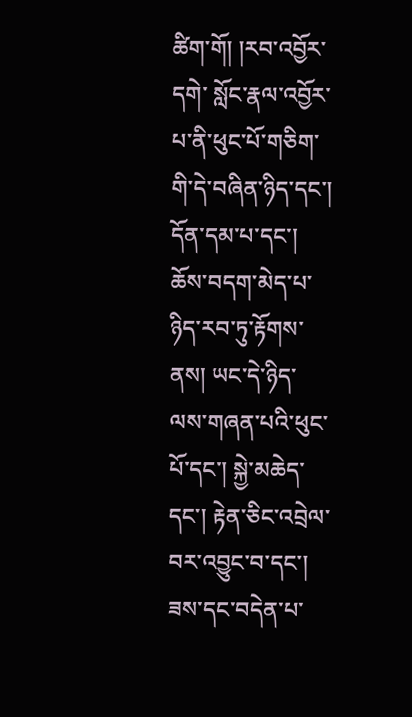ཚིག་གོ། །རབ་འབྱོར་དགེ་ སློང་རྣལ་འབྱོར་པ་ནི་ཕུང་པོ་གཅིག་གི་དེ་བཞིན་ཉིད་དང་། དོན་དམ་པ་དང་། ཆོས་བདག་མེད་པ་ཉིད་རབ་ཏུ་རྟོགས་ནས། ཡང་དེ་ཉིད་ལས་གཞན་པའི་ཕུང་པོ་དང་། སྐྱེ་མཆེད་དང་། རྟེན་ཅིང་འབྲེལ་བར་འབྱུང་བ་དང་། ཟས་དང་བདེན་པ་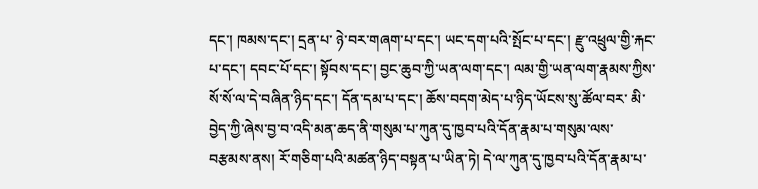དང་། ཁམས་དང་། དྲན་པ་ ཉེ་བར་གཞག་པ་དང་། ཡང་དག་པའི་སྤོང་པ་དང་། རྫུ་འཕྲུལ་གྱི་རྐང་པ་དང་། དབང་པོ་དང་། སྟོབས་དང་། བྱང་ཆུབ་ཀྱི་ཡན་ལག་དང་། ལམ་གྱི་ཡན་ལག་རྣམས་ཀྱིས་སོ་སོ་ལ་དེ་བཞིན་ཉིད་དང་། དོན་དམ་པ་དང་། ཆོས་བདག་མེད་པ་ཉིད་ཡོངས་སུ་ཚོལ་བར་ མི་བྱེད་ཀྱི་ཞེས་བྱ་བ་འདི་མན་ཆད་ནི་གསུམ་པ་ཀུན་དུ་ཁྱབ་པའི་དོན་རྣམ་པ་གསུམ་ལས་བརྩམས་ནས། རོ་གཅིག་པའི་མཚན་ཉིད་བསྟན་པ་ཡིན་ཏེ། དེ་ལ་ཀུན་དུ་ཁྱབ་པའི་དོན་རྣམ་པ་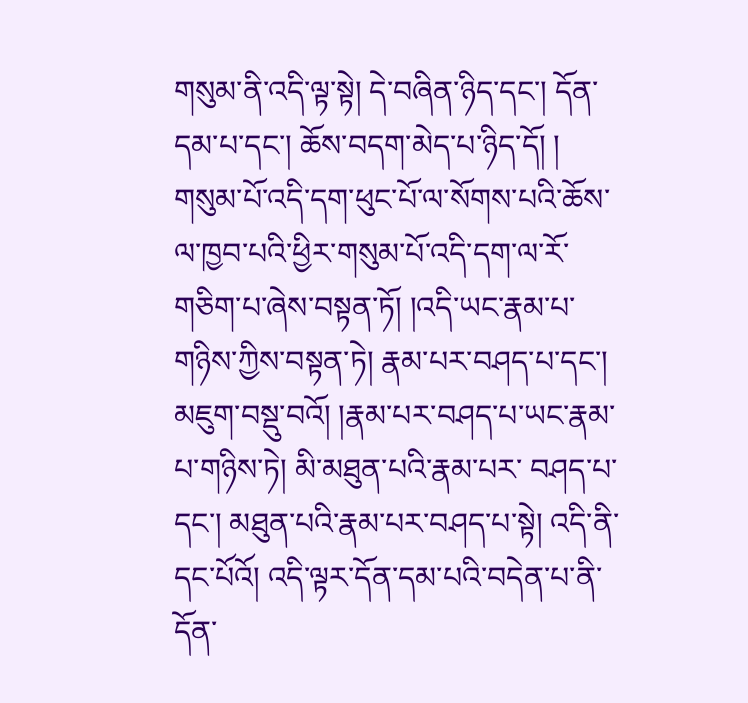གསུམ་ནི་འདི་ལྟ་སྟེ། དེ་བཞིན་ཉིད་དང་། དོན་དམ་པ་དང་། ཆོས་བདག་མེད་པ་ཉིད་དོ། ། གསུམ་པོ་འདི་དག་ཕུང་པོ་ལ་སོགས་པའི་ཆོས་ལ་ཁྱབ་པའི་ཕྱིར་གསུམ་པོ་འདི་དག་ལ་རོ་གཅིག་པ་ཞེས་བསྟན་ཏོ། །འདི་ཡང་རྣམ་པ་གཉིས་ཀྱིས་བསྟན་ཏེ། རྣམ་པར་བཤད་པ་དང་། མཇུག་བསྡུ་བའོ། །རྣམ་པར་བཤད་པ་ཡང་རྣམ་པ་གཉིས་ཏེ། མི་མཐུན་པའི་རྣམ་པར་ བཤད་པ་དང་། མཐུན་པའི་རྣམ་པར་བཤད་པ་སྟེ། འདི་ནི་དང་པོའོ། འདི་ལྟར་དོན་དམ་པའི་བདེན་པ་ནི་དོན་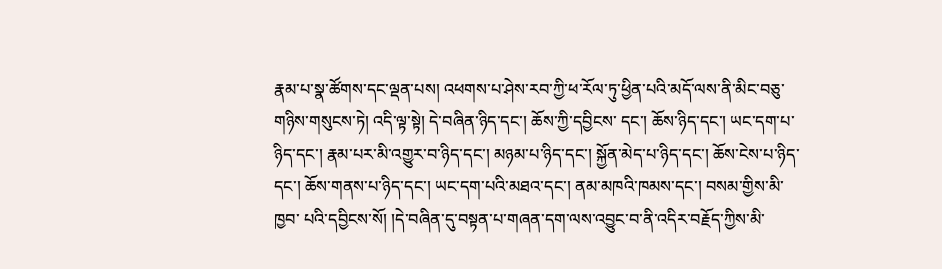རྣམ་པ་སྣ་ཚོགས་དང་ལྡན་པས། འཕགས་པ་ཤེས་རབ་ཀྱི་ཕ་རོལ་ཏུ་ཕྱིན་པའི་མདོ་ལས་ནི་མིང་བཅུ་གཉིས་གསུངས་ཏེ། འདི་ལྟ་སྟེ། དེ་བཞིན་ཉིད་དང་། ཆོས་ཀྱི་དབྱིངས་ དང་། ཆོས་ཉིད་དང་། ཡང་དག་པ་ཉིད་དང་། རྣམ་པར་མི་འགྱུར་བ་ཉིད་དང་། མཉམ་པ་ཉིད་དང་། སྐྱོན་མེད་པ་ཉིད་དང་། ཆོས་ངེས་པ་ཉིད་དང་། ཆོས་གནས་པ་ཉིད་དང་། ཡང་དག་པའི་མཐའ་དང་། ནམ་མཁའི་ཁམས་དང་། བསམ་གྱིས་མི་ཁྱབ་ པའི་དབྱིངས་སོ། །དེ་བཞིན་དུ་བསྟན་པ་གཞན་དག་ལས་འབྱུང་བ་ནི་འདིར་བརྗོད་ཀྱིས་མི་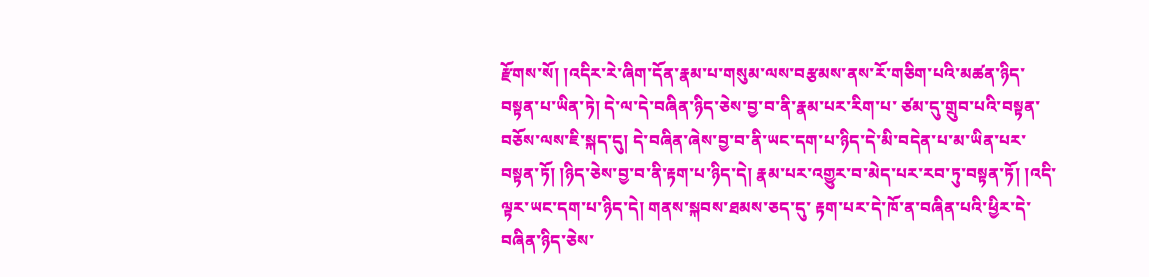རྫོགས་སོ། །འདིར་རེ་ཞིག་དོན་རྣམ་པ་གསུམ་ལས་བརྩམས་ནས་རོ་གཅིག་པའི་མཚན་ཉིད་བསྟན་པ་ཡིན་ཏེ། དེ་ལ་དེ་བཞིན་ཉིད་ཅེས་བྱ་བ་ནི་རྣམ་པར་རིག་པ་ ཙམ་དུ་གྲུབ་པའི་བསྟན་བཅོས་ལས་ཇི་སྐད་དུ། དེ་བཞིན་ཞེས་བྱ་བ་ནི་ཡང་དག་པ་ཉིད་དེ་མི་བདེན་པ་མ་ཡིན་པར་བསྟན་ཏོ། །ཉིད་ཅེས་བྱ་བ་ནི་རྟག་པ་ཉིད་དེ། རྣམ་པར་འགྱུར་བ་མེད་པར་རབ་ཏུ་བསྟན་ཏོ། །འདི་ལྟར་ཡང་དག་པ་ཉིད་དེ། གནས་སྐབས་ཐམས་ཅད་དུ་ རྟག་པར་དེ་ཁོ་ན་བཞིན་པའི་ཕྱིར་དེ་བཞིན་ཉིད་ཅེས་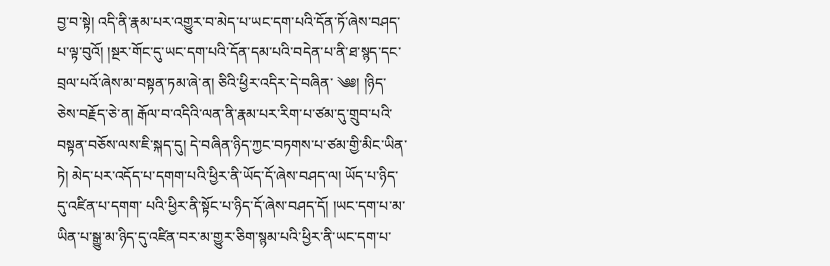བྱ་བ་སྟེ། འདི་ནི་རྣམ་པར་འགྱུར་བ་མེད་པ་ཡང་དག་པའི་དོན་ཏོ་ཞེས་བཤད་པ་ལྟ་བུའོ། །སྔར་གོང་དུ་ཡང་དག་པའི་དོན་དམ་པའི་བདེན་པ་ནི་ཐ་སྙད་དང་བྲལ་པའོ་ཞེས་མ་བསྟན་ཏམ་ཞེ་ན། ཅིའི་ཕྱིར་འདིར་དེ་བཞིན་ ༄༅། །ཉིད་ཅེས་བརྗོད་ཅེ་ན། རྒོལ་བ་འདིའི་ལན་ནི་རྣམ་པར་རིག་པ་ཙམ་དུ་གྲུབ་པའི་བསྟན་བཅོས་ལས་ཇི་སྐད་དུ། དེ་བཞིན་ཉིད་ཀྱང་བཏགས་པ་ཙམ་གྱི་མིང་ཡིན་ཏེ། མེད་པར་འདོད་པ་དགག་པའི་ཕྱིར་ནི་ཡོད་དོ་ཞེས་བཤད་ལ། ཡོད་པ་ཉིད་དུ་འཛིན་པ་དགག་ པའི་ཕྱིར་ནི་སྟོང་པ་ཉིད་དོ་ཞེས་བཤད་དོ། །ཡང་དག་པ་མ་ཡིན་པ་སྒྱུ་མ་ཉིད་དུ་འཛིན་བར་མ་གྱུར་ཅིག་སྙམ་པའི་ཕྱིར་ནི་ཡང་དག་པ་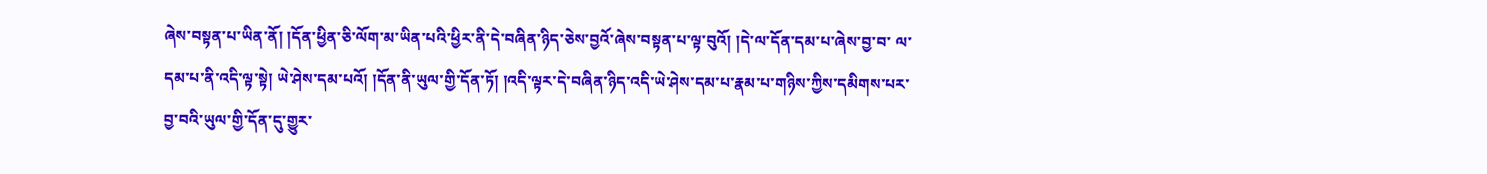ཞེས་བསྟན་པ་ཡིན་ནོ། །དོན་ཕྱིན་ཅི་ལོག་མ་ཡིན་པའི་ཕྱིར་ནི་དེ་བཞིན་ཉིད་ཅེས་བྱའོ་ཞེས་བསྟན་པ་ལྟ་བུའོ། །དེ་ལ་དོན་དམ་པ་ཞེས་བྱ་བ་ ལ་དམ་པ་ནི་འདི་ལྟ་སྟེ། ཡེ་ཤེས་དམ་པའོ། །དོན་ནི་ཡུལ་གྱི་དོན་ཏོ། །འདི་ལྟར་དེ་བཞིན་ཉིད་འདི་ཡེ་ཤེས་དམ་པ་རྣམ་པ་གཉིས་ཀྱིས་དམིགས་པར་བྱ་བའི་ཡུལ་གྱི་དོན་དུ་གྱུར་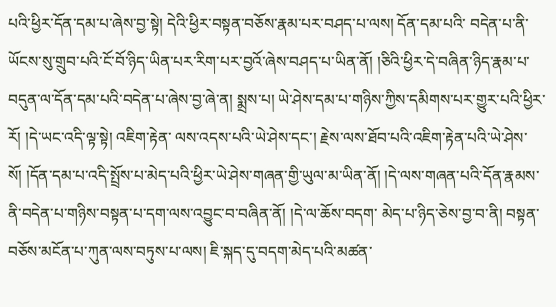པའི་ཕྱིར་དོན་དམ་པ་ཞེས་བྱ་སྟེ། དེའི་ཕྱིར་བསྟན་བཅོས་རྣམ་པར་བཤད་པ་ལས། དོན་དམ་པའི་ བདེན་པ་ནི་ཡོངས་སུ་གྲུབ་པའི་ངོ་བོ་ཉིད་ཡིན་པར་རིག་པར་བྱའོ་ཞེས་བཤད་པ་ཡིན་ནོ། །ཅིའི་ཕྱིར་དེ་བཞིན་ཉིད་རྣམ་པ་བདུན་ལ་དོན་དམ་པའི་བདེན་པ་ཞེས་བྱ་ཞེ་ན། སྨྲས་པ། ཡེ་ཤེས་དམ་པ་གཉིས་ཀྱིས་དམིགས་པར་གྱུར་པའི་ཕྱིར་རོ། །དེ་ཡང་འདི་ལྟ་སྟེ། འཇིག་རྟེན་ ལས་འདས་པའི་ཡེ་ཤེས་དང་། རྗེས་ལས་ཐོབ་པའི་འཇིག་རྟེན་པའི་ཡེ་ཤེས་སོ། །དོན་དམ་པ་འདི་སྤྲོས་པ་མེད་པའི་ཕྱིར་ཡེ་ཤེས་གཞན་གྱི་ཡུལ་མ་ཡིན་ནོ། །དེ་ལས་གཞན་པའི་དོན་རྣམས་ནི་བདེན་པ་གཉིས་བསྟན་པ་དག་ལས་འབྱུང་བ་བཞིན་ནོ། །དེ་ལ་ཆོས་བདག་ མེད་པ་ཉིད་ཅེས་བྱ་བ་ནི། བསྟན་བཅོས་མངོན་པ་ཀུན་ལས་བཏུས་པ་ལས། ཇི་སྐད་དུ་བདག་མེད་པའི་མཚན་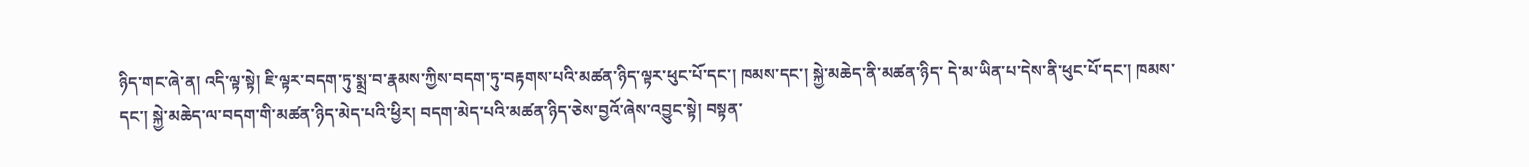ཉིད་གང་ཞེ་ན། འདི་ལྟ་སྟེ། ཇི་ལྟར་བདག་ཏུ་སྨྲ་བ་རྣམས་ཀྱིས་བདག་ཏུ་བརྟགས་པའི་མཚན་ཉིད་ལྟར་ཕུང་པོ་དང་། ཁམས་དང་། སྐྱེ་མཆེད་ནི་མཚན་ཉིད་ དེ་མ་ཡིན་པ་དེས་ནི་ཕུང་པོ་དང་། ཁམས་དང་། སྐྱེ་མཆེད་ལ་བདག་གི་མཚན་ཉིད་མེད་པའི་ཕྱིར། བདག་མེད་པའི་མཚན་ཉིད་ཅེས་བྱའོ་ཞེས་འབྱུང་སྟེ། བསྟན་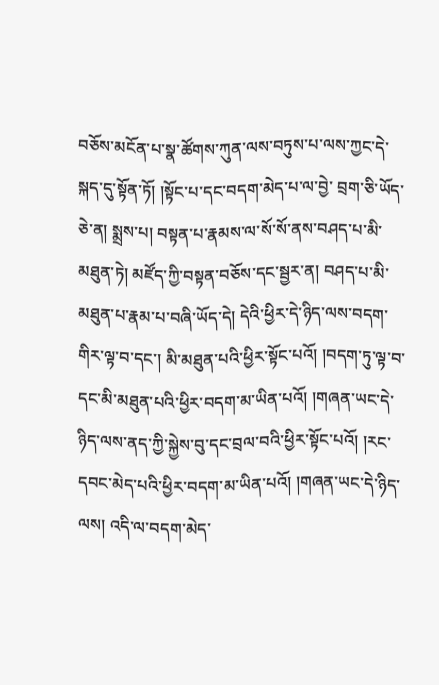བཅོས་མངོན་པ་སྣ་ཚོགས་ཀུན་ལས་བཏུས་པ་ལས་ཀྱང་དེ་སྐད་དུ་སྟོན་ཏོ། །སྟོང་པ་དང་བདག་མེད་པ་ལ་བྱེ་ བྲག་ཅི་ཡོད་ཅེ་ན། སྨྲས་པ། བསྟན་པ་རྣམས་ལ་སོ་སོ་ནས་བཤད་པ་མི་མཐུན་ཏེ། མཛོད་ཀྱི་བསྟན་བཅོས་དང་སྦྱར་ན། བཤད་པ་མི་མཐུན་པ་རྣམ་པ་བཞི་ཡོད་དེ། དེའི་ཕྱིར་དེ་ཉིད་ལས་བདག་གིར་ལྟ་བ་དང་། མི་མཐུན་པའི་ཕྱིར་སྟོང་པའོ། །བདག་ཏུ་ལྟ་བ་ དང་མི་མཐུན་པའི་ཕྱིར་བདག་མ་ཡིན་པའོ། །གཞན་ཡང་དེ་ཉིད་ལས་ནད་ཀྱི་སྐྱེས་བུ་དང་བྲལ་བའི་ཕྱིར་སྟོང་པའོ། །རང་དབང་མེད་པའི་ཕྱིར་བདག་མ་ཡིན་པའོ། །གཞན་ཡང་དེ་ཉིད་ལས། འདི་ལ་བདག་མེད་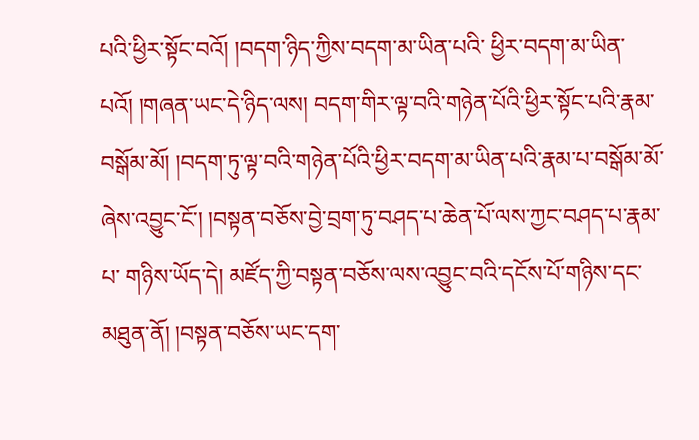པའི་ཕྱིར་སྟོང་བའོ། །བདག་ཉིད་ཀྱིས་བདག་མ་ཡིན་པའི་ ཕྱིར་བདག་མ་ཡིན་པའོ། །གཞན་ཡང་དེ་ཉིད་ལས། བདག་གིར་ལྟ་བའི་གཉེན་པོའི་ཕྱིར་སྟོང་པའི་རྣམ་བསྒོམ་མོ། །བདག་ཏུ་ལྟ་བའི་གཉེན་པོའི་ཕྱིར་བདག་མ་ཡིན་པའི་རྣམ་པ་བསྒོམ་མོ་ཞེས་འབྱུང་ངོ་། །བསྟན་བཅོས་བྱེ་བྲག་ཏུ་བཤད་པ་ཆེན་པོ་ལས་ཀྱང་བཤད་པ་རྣམ་པ་ གཉིས་ཡོད་དེ། མཛོད་ཀྱི་བསྟན་བཅོས་ལས་འབྱུང་བའི་དངོས་པོ་གཉིས་དང་མཐུན་ནོ། །བསྟན་བཅོས་ཡང་དག་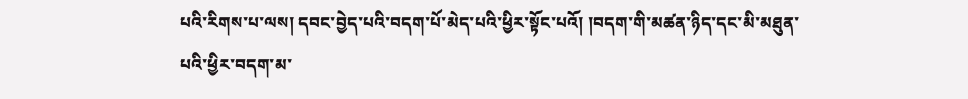པའི་རིགས་པ་ལས། དབང་བྱེད་པའི་བདག་པོ་མེད་པའི་ཕྱིར་སྟོང་པའོ། །བདག་གི་མཚན་ཉིད་དང་མི་མཐུན་པའི་ཕྱིར་བདག་མ་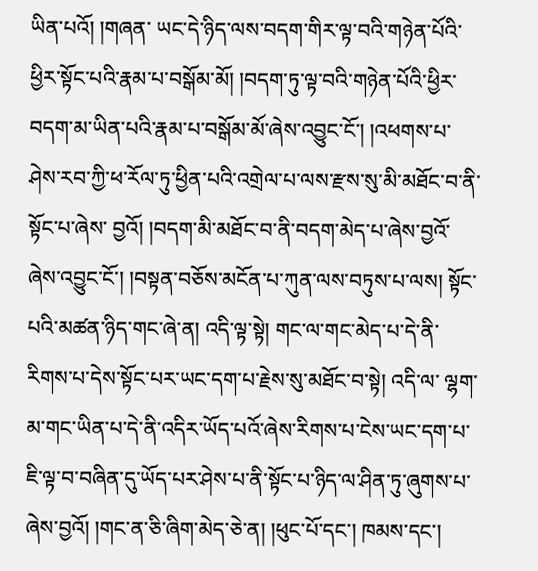ཡིན་པའོ། །གཞན་ ཡང་དེ་ཉིད་ལས་བདག་གིར་ལྟ་བའི་གཉེན་པོའི་ཕྱིར་སྟོང་པའི་རྣམ་པ་བསྒོམ་མོ། །བདག་ཏུ་ལྟ་བའི་གཉེན་པོའི་ཕྱིར་བདག་མ་ཡིན་པའི་རྣམ་པ་བསྒོམ་མོ་ཞེས་འབྱུང་ངོ་། །འཕགས་པ་ཤེས་རབ་ཀྱི་ཕ་རོལ་ཏུ་ཕྱིན་པའི་འགྲེལ་པ་ལས་རྫས་སུ་མི་མཐོང་བ་ནི་སྟོང་པ་ཞེས་ བྱའོ། །བདག་མི་མཐོང་བ་ནི་བདག་མེད་པ་ཞེས་བྱའོ་ཞེས་འབྱུང་ངོ་། །བསྟན་བཅོས་མངོན་པ་ཀུན་ལས་བཏུས་པ་ལས། སྟོང་པའི་མཚན་ཉིད་གང་ཞེ་ན། འདི་ལྟ་སྟེ། གང་ལ་གང་མེད་པ་དེ་ནི་རིགས་པ་དེས་སྟོང་པར་ཡང་དག་པ་རྗེས་སུ་མཐོང་བ་སྟེ། འདི་ལ་ ལྷག་མ་གང་ཡིན་པ་དེ་ནི་འདིར་ཡོད་པའོ་ཞེས་རིགས་པ་ངེས་ཡང་དག་པ་ཇི་ལྟ་བ་བཞིན་དུ་ཡོད་པར་ཤེས་པ་ནི་སྟོང་པ་ཉིད་ལ་ཤིན་ཏུ་ཞུགས་པ་ཞེས་བྱའོ། །གང་ན་ཅི་ཞིག་མེད་ཅེ་ན། །ཕུང་པོ་དང་། ཁམས་དང་།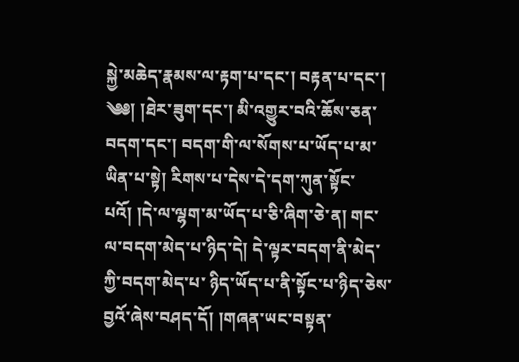སྐྱེ་མཆེད་རྣམས་ལ་རྟག་པ་དང་། བརྟན་པ་དང་། ༄༅། །ཐེར་ཟུག་དང་། མི་འགྱུར་བའི་ཆོས་ཅན་བདག་དང་། བདག་གི་ལ་སོགས་པ་ཡོད་པ་མ་ཡིན་པ་སྟེ། རིགས་པ་དེས་དེ་དག་ཀུན་སྟོང་པའོ། །དེ་ལ་ལྷག་མ་ཡོད་པ་ཅི་ཞིག་ཅེ་ན། གང་ལ་བདག་མེད་པ་ཉིད་དེ། དེ་ལྟར་བདག་ནི་མེད་ཀྱི་བདག་མེད་པ་ ཉིད་ཡོད་པ་ནི་སྟོང་པ་ཉིད་ཅེས་བྱའོ་ཞེས་བཤད་དོ། །གཞན་ཡང་བསྟན་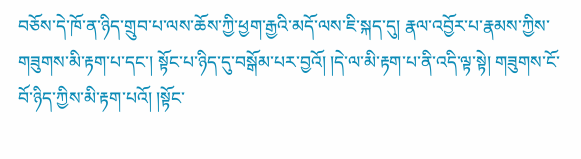བཅོས་དེ་ཁོ་ན་ཉིད་གྲུབ་པ་ལས་ཆོས་ཀྱི་ཕྱག་རྒྱའི་མདོ་ལས་ཇི་སྐད་དུ། རྣལ་འབྱོར་པ་རྣམས་ཀྱིས་གཟུགས་མི་རྟག་པ་དང་། སྟོང་པ་ཉིད་དུ་བསྒོམ་པར་བྱའོ། །དེ་ལ་མི་རྟག་པ་ནི་འདི་ལྟ་སྟེ། གཟུགས་ངོ་བོ་ཉིད་ཀྱིས་མི་རྟག་པའོ། །སྟོང་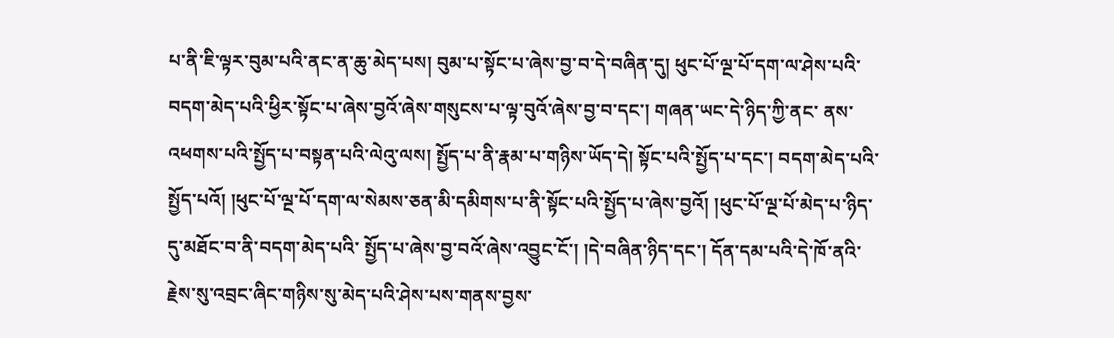པ་ནི་ཇི་ལྟར་བུམ་པའི་ནང་ན་ཆུ་མེད་པས། བུམ་པ་སྟོང་པ་ཞེས་བྱ་བ་དེ་བཞིན་དུ། ཕུང་པོ་ལྔ་པོ་དག་ལ་ཤེས་པའི་བདག་མེད་པའི་ཕྱིར་སྟོང་པ་ཞེས་བྱའོ་ཞེས་གསུངས་པ་ལྟ་བུའོ་ཞེས་བྱ་བ་དང་། གཞན་ཡང་དེ་ཉིད་ཀྱི་ནང་ ནས་འཕགས་པའི་སྤྱོད་པ་བསྟན་པའི་ལེའུ་ལས། སྤྱོད་པ་ནི་རྣམ་པ་གཉིས་ཡོད་དེ། སྟོང་པའི་སྤྱོད་པ་དང་། བདག་མེད་པའི་སྤྱོད་པའོ། །ཕུང་པོ་ལྔ་པོ་དག་ལ་སེམས་ཅན་མི་དམིགས་པ་ནི་སྟོང་པའི་སྤྱོད་པ་ཞེས་བྱའོ། །ཕུང་པོ་ལྔ་པོ་མེད་པ་ཉིད་དུ་མཐོང་བ་ནི་བདག་མེད་པའི་ སྤྱོད་པ་ཞེས་བྱ་བའོ་ཞེས་འབྱུང་ངོ་། །དེ་བཞིན་ཉིད་དང་། དོན་དམ་པའི་དེ་ཁོ་ནའི་རྗེས་སུ་འབྲང་ཞིང་གཉིས་སུ་མེད་པའི་ཤེས་པས་གནས་བྱས་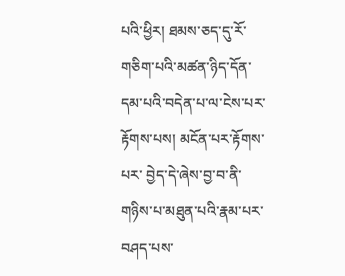པའི་ཕྱིར། ཐམས་ཅད་དུ་རོ་གཅིག་པའི་མཚན་ཉིད་དོན་དམ་པའི་བདེན་པ་ལ་ངེས་པར་རྟོགས་པས། མངོན་པར་རྟོགས་པར་ བྱེད་དེ་ཞེས་བྱ་བ་ནི་གཉིས་པ་མཐུན་པའི་རྣམ་པར་བཤད་པས་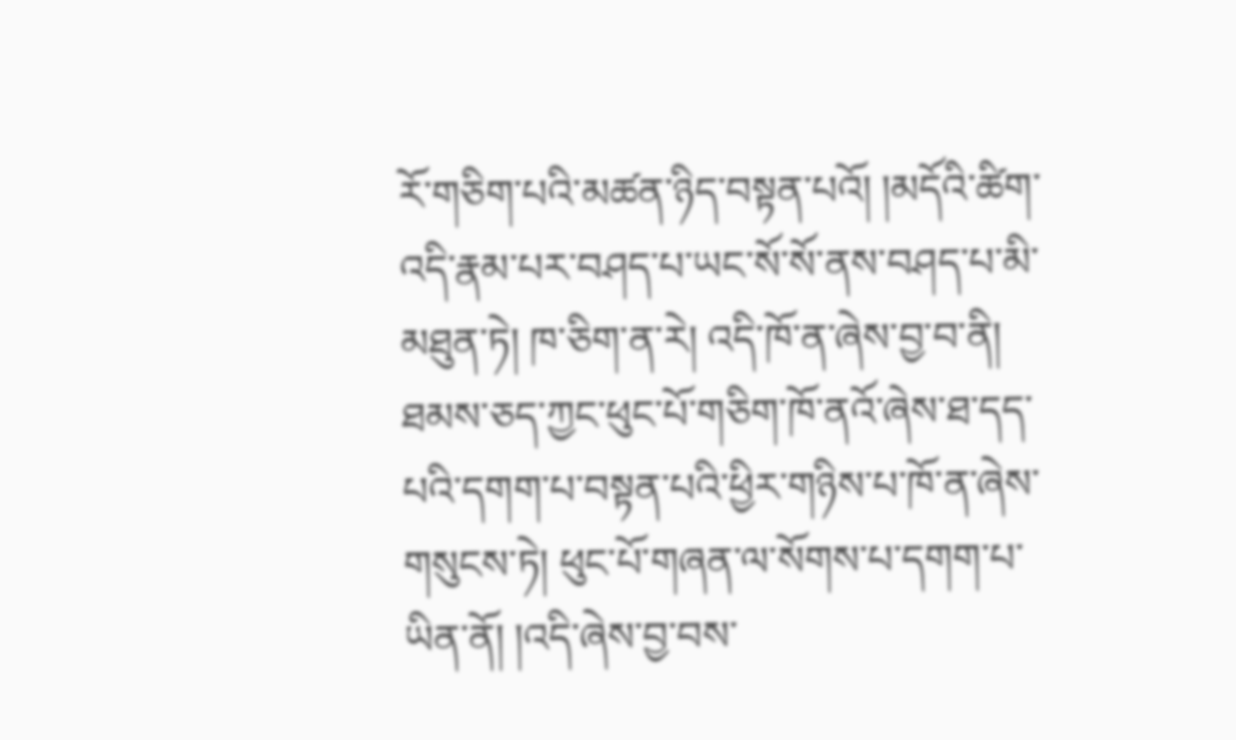རོ་གཅིག་པའི་མཚན་ཉིད་བསྟན་པའོ། །མདོའི་ཚིག་འདི་རྣམ་པར་བཤད་པ་ཡང་སོ་སོ་ནས་བཤད་པ་མི་མཐུན་ཏེ། ཁ་ཅིག་ན་རེ། འདི་ཁོ་ན་ཞེས་བྱ་བ་ནི། ཐམས་ཅད་ཀྱང་ཕུང་པོ་གཅིག་ཁོ་ནའོ་ཞེས་ཐ་དད་ པའི་དགག་པ་བསྟན་པའི་ཕྱིར་གཉིས་པ་ཁོ་ན་ཞེས་གསུངས་ཏེ། ཕུང་པོ་གཞན་ལ་སོགས་པ་དགག་པ་ཡིན་ནོ། །འདི་ཞེས་བྱ་བས་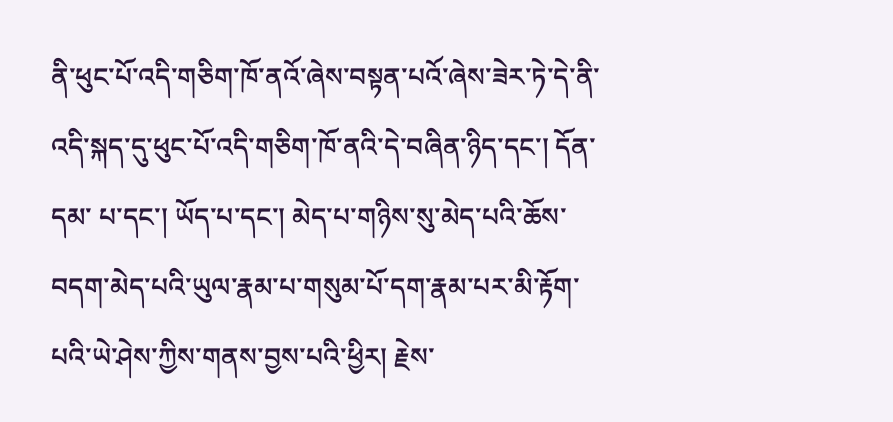ནི་ཕུང་པོ་འདི་གཅིག་ཁོ་ནའོ་ཞེས་བསྟན་པའོ་ཞེས་ཟེར་ཏེ་དེ་ནི་འདི་སྐད་དུ་ཕུང་པོ་འདི་གཅིག་ཁོ་ནའི་དེ་བཞིན་ཉིད་དང་། དོན་དམ་ པ་དང་། ཡོད་པ་དང་། མེད་པ་གཉིས་སུ་མེད་པའི་ཆོས་བདག་མེད་པའི་ཡུལ་རྣམ་པ་གསུམ་པོ་དག་རྣམ་པར་མི་རྟོག་པའི་ཡེ་ཤེས་ཀྱིས་གནས་བྱས་པའི་ཕྱིར། རྗེས་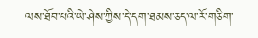ལས་ཐོབ་པའི་ཡེ་ཤེས་ཀྱིས་དེ་དག་ཐམས་ཅད་ལ་རོ་གཅིག་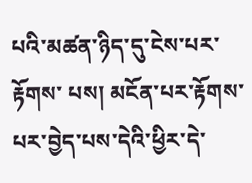པའི་མཚན་ཉིད་དུ་ངེས་པར་རྟོགས་ པས། མངོན་པར་རྟོགས་པར་བྱེད་པས་དེའི་ཕྱིར་དེ་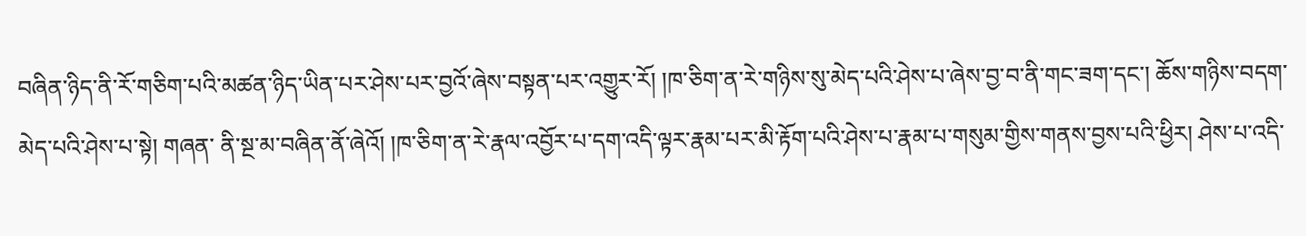བཞིན་ཉིད་ནི་རོ་གཅིག་པའི་མཚན་ཉིད་ཡིན་པར་ཤེས་པར་བྱའོ་ཞེས་བསྟན་པར་འགྱུར་རོ། །ཁ་ཅིག་ན་རེ་གཉིས་སུ་མེད་པའི་ཤེས་པ་ཞེས་བྱ་བ་ནི་གང་ཟག་དང་། ཆོས་གཉིས་བདག་མེད་པའི་ཤེས་པ་སྟེ། གཞན་ ནི་སྔ་མ་བཞིན་ནོ་ཞེའོ། །ཁ་ཅིག་ན་རེ་རྣལ་འབྱོར་པ་དག་འདི་ལྟར་རྣམ་པར་མི་རྟོག་པའི་ཤེས་པ་རྣམ་པ་གསུམ་གྱིས་གནས་བྱས་པའི་ཕྱིར། ཤེས་པ་འདི་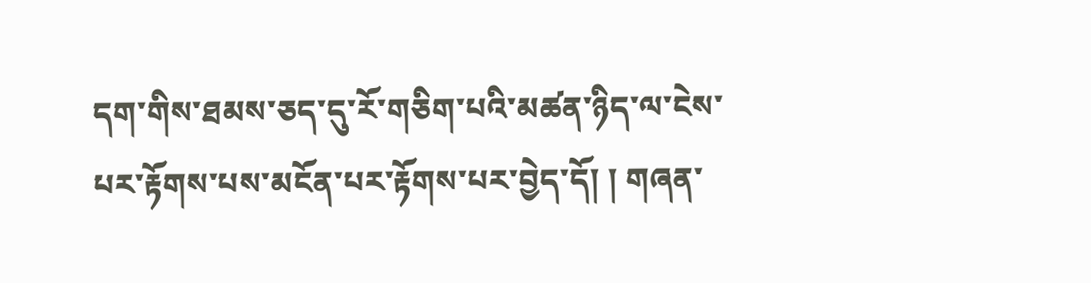དག་གིས་ཐམས་ཅད་དུ་རོ་གཅིག་པའི་མཚན་ཉིད་ལ་ངེས་པར་རྟོགས་པས་མངོན་པར་རྟོགས་པར་བྱེད་དོ། ། གཞན་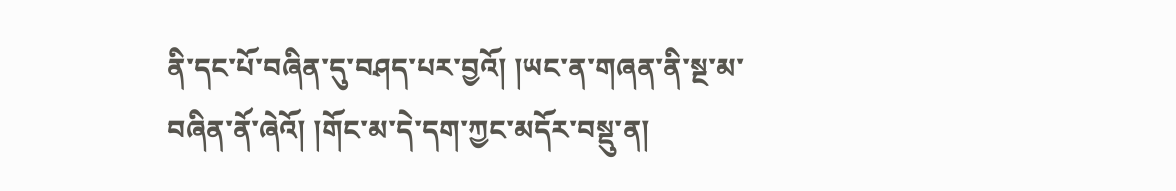ནི་དང་པོ་བཞིན་དུ་བཤད་པར་བྱའོ། །ཡང་ན་གཞན་ནི་སྔ་མ་བཞིན་ནོ་ཞེའོ། །གོང་མ་དེ་དག་ཀྱང་མདོར་བསྡུ་ན།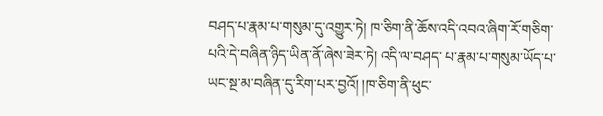བཤད་པ་རྣམ་པ་གསུམ་དུ་འགྱུར་ཏེ། ཁ་ཅིག་ནི་ཆོས་འདི་འབའ་ཞིག་རོ་གཅིག་པའི་དེ་བཞིན་ཉིད་ཡིན་ནོ་ཞེས་ཟེར་ཏེ། འདི་ལ་བཤད་ པ་རྣམ་པ་གསུམ་ཡོད་པ་ཡང་སྔ་མ་བཞིན་དུ་རིག་པར་བྱའོ། །ཁ་ཅིག་ནི་ཕུང་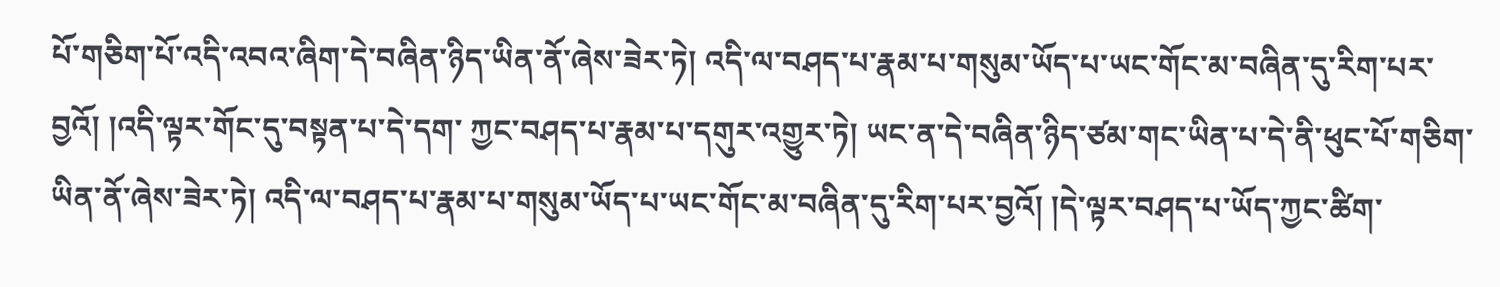པོ་གཅིག་པོ་འདི་འབའ་ཞིག་དེ་བཞིན་ཉིད་ཡིན་ནོ་ཞེས་ཟེར་ཏེ། འདི་ལ་བཤད་པ་རྣམ་པ་གསུམ་ཡོད་པ་ཡང་གོང་མ་བཞིན་དུ་རིག་པར་བྱའོ། །འདི་ལྟར་གོང་དུ་བསྟན་པ་དེ་དག་ ཀྱང་བཤད་པ་རྣམ་པ་དགུར་འགྱུར་ཏེ། ཡང་ན་དེ་བཞིན་ཉིད་ཙམ་གང་ཡིན་པ་དེ་ནི་ཕུང་པོ་གཅིག་ཡིན་ནོ་ཞེས་ཟེར་ཏེ། འདི་ལ་བཤད་པ་རྣམ་པ་གསུམ་ཡོད་པ་ཡང་གོང་མ་བཞིན་དུ་རིག་པར་བྱའོ། །དེ་ལྟར་བཤད་པ་ཡོད་ཀྱང་ཚིག་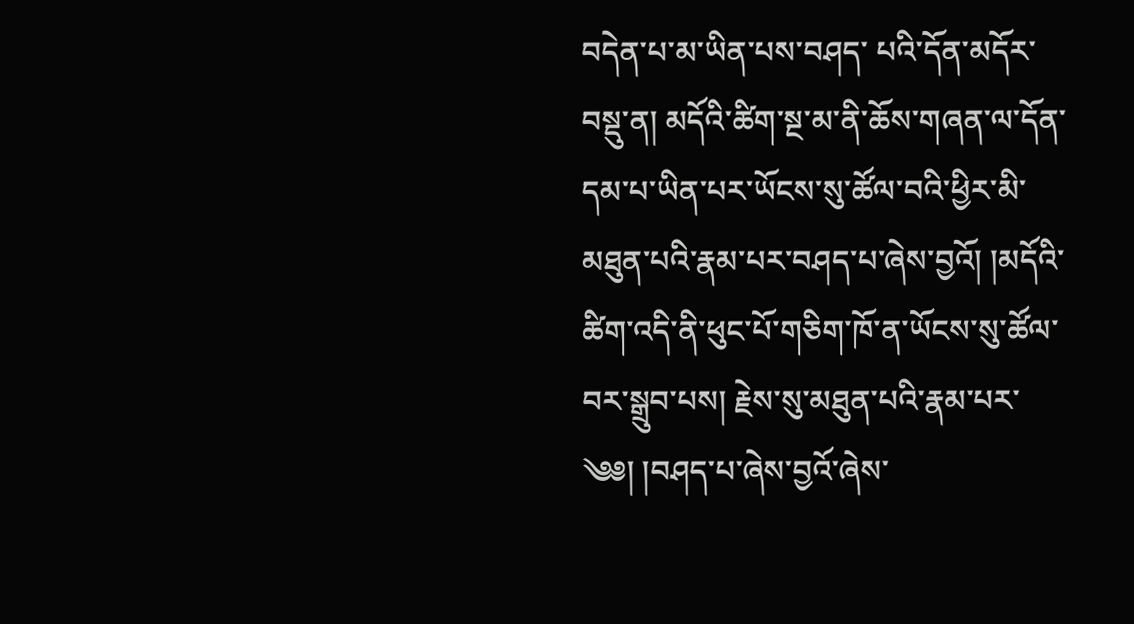བདེན་པ་མ་ཡིན་པས་བཤད་ པའི་དོན་མདོར་བསྡུ་ན། མདོའི་ཚིག་སྔ་མ་ནི་ཆོས་གཞན་ལ་དོན་དམ་པ་ཡིན་པར་ཡོངས་སུ་ཚོལ་བའི་ཕྱིར་མི་མཐུན་པའི་རྣམ་པར་བཤད་པ་ཞེས་བྱའོ། །མདོའི་ཚིག་འདི་ནི་ཕུང་པོ་གཅིག་ཁོ་ན་ཡོངས་སུ་ཚོལ་བར་སྒྲུབ་པས། རྗེས་སུ་མཐུན་པའི་རྣམ་པར་ ༄༅། །བཤད་པ་ཞེས་བྱའོ་ཞེས་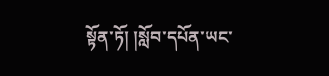སྟོན་ཏོ། །སློབ་དཔོན་ཡང་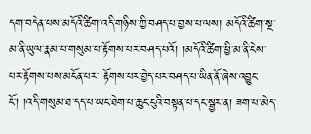དག་བདེན་པས་མདོའི་ཚིག་འདི་གཉིས་ཀྱི་བཤད་པ་བྱས་པ་ལས། མདོའི་ཚིག་སྔ་མ་ནི་ཡུལ་རྣམ་པ་གསུམ་པ་རྟོགས་པར་བཤད་པའོ། །མདོའི་ཚིག་ཕྱི་མ་ནི་ངེས་པར་རྟོགས་པས་མངོན་པར་ རྟོགས་པར་བྱེད་པར་བཤད་པ་ཡིན་ནོ་ཞེས་འབྱུང་ངོ་། །འདི་གསུམ་ཐ་དད་པ་ཡང་ཐེག་པ་ཆུང་ངུའི་བསྟན་པ་དང་སྦྱར་ན། ཟག་པ་མེད་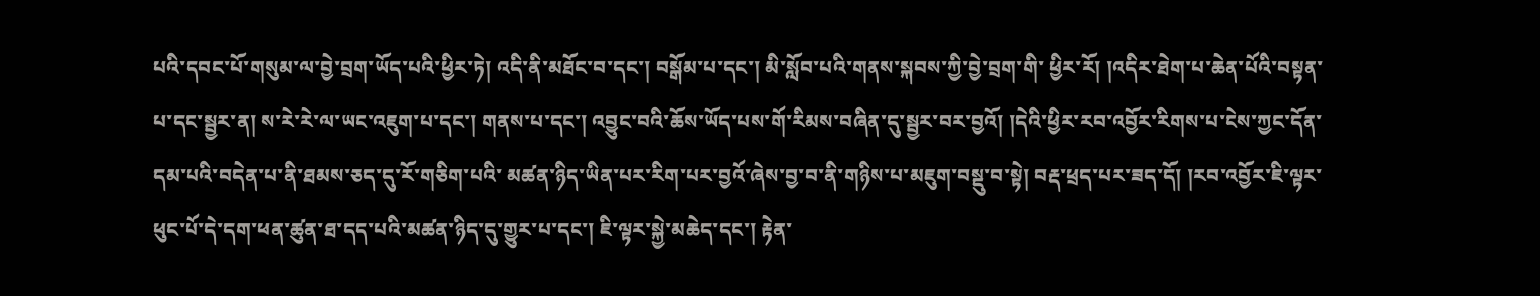པའི་དབང་པོ་གསུམ་ལ་བྱེ་བྲག་ཡོད་པའི་ཕྱིར་ཏེ། འདི་ནི་མཐོང་བ་དང་། བསྒོམ་པ་དང་། མི་སློབ་པའི་གནས་སྐབས་ཀྱི་བྱེ་བྲག་གི་ ཕྱིར་རོ། །འདིར་ཐེག་པ་ཆེན་པོའི་བསྟན་པ་དང་སྦྱར་ན། ས་རེ་རེ་ལ་ཡང་འཇུག་པ་དང་། གནས་པ་དང་། འབྱུང་བའི་ཆོས་ཡོད་པས་གོ་རིམས་བཞིན་དུ་སྦྱར་བར་བྱའོ། །དེའི་ཕྱིར་རབ་འབྱོར་རིགས་པ་ངེས་ཀྱང་དོན་དམ་པའི་བདེན་པ་ནི་ཐམས་ཅད་དུ་རོ་གཅིག་པའི་ མཚན་ཉིད་ཡིན་པར་རིག་པར་བྱའོ་ཞེས་བྱ་བ་ནི་གཉིས་པ་མཇུག་བསྡུ་བ་སྟེ། བརྡ་ཕྲད་པར་ཟད་དོ། །རབ་འབྱོར་ཇི་ལྟར་ཕུང་པོ་དེ་དག་ཕན་ཚུན་ཐ་དད་པའི་མཚན་ཉིད་དུ་གྱུར་པ་དང་། ཇི་ལྟར་སྐྱེ་མཆེད་དང་། རྟེན་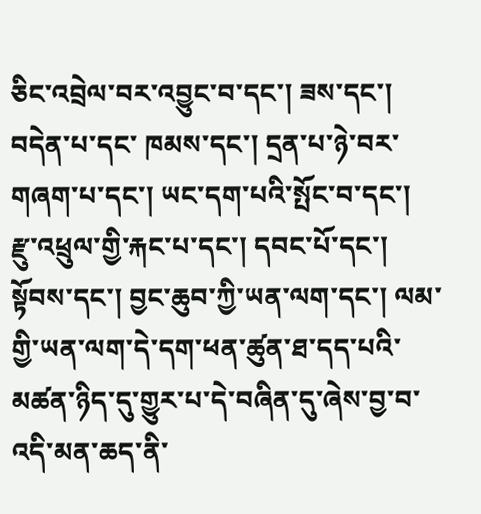ཅིང་འབྲེལ་བར་འབྱུང་བ་དང་། ཟས་དང་། བདེན་པ་དང་ ཁམས་དང་། དྲན་པ་ཉེ་བར་གཞག་པ་དང་། ཡང་དག་པའི་སྤོང་བ་དང་། རྫུ་འཕྲུལ་གྱི་རྐང་པ་དང་། དབང་པོ་དང་། སྟོབས་དང་། བྱང་ཆུབ་ཀྱི་ཡན་ལག་དང་། ལམ་གྱི་ཡན་ལག་དེ་དག་ཕན་ཚུན་ཐ་དད་པའི་མཚན་ཉིད་དུ་གྱུར་པ་དེ་བཞིན་དུ་ཞེས་བྱ་བ་འདི་མན་ཆད་ནི་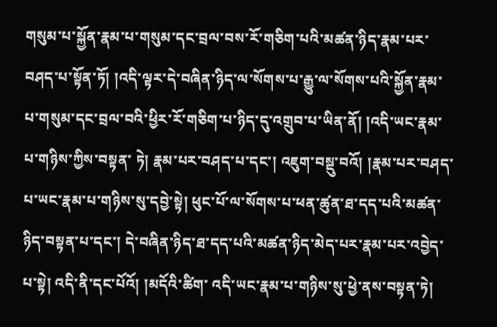གསུམ་པ་སྐྱོན་རྣམ་པ་གསུམ་དང་བྲལ་བས་རོ་གཅིག་པའི་མཚན་ཉིད་རྣམ་པར་བཤད་པ་སྟོན་ཏོ། །འདི་ལྟར་དེ་བཞིན་ཉིད་ལ་སོགས་པ་རྒྱུ་ལ་སོགས་པའི་སྐྱོན་རྣམ་པ་གསུམ་དང་བྲལ་བའི་ཕྱིར་རོ་གཅིག་པ་ཉིད་དུ་འགྲུབ་པ་ཡིན་ནོ། །འདི་ཡང་རྣམ་པ་གཉིས་ཀྱིས་བསྟན་ ཏེ། རྣམ་པར་བཤད་པ་དང་། འཇུག་བསྡུ་བའོ། །རྣམ་པར་བཤད་པ་ཡང་རྣམ་པ་གཉིས་སུ་དབྱེ་སྟེ། ཕུང་པོ་ལ་སོགས་པ་ཕན་ཚུན་ཐ་དད་པའི་མཚན་ཉིད་བསྟན་པ་དང་། དེ་བཞིན་ཉིད་ཐ་དད་པའི་མཚན་ཉིད་མེད་པར་རྣམ་པར་འབྱེད་པ་སྟེ། འདི་ནི་དང་པོའོ། །མདོའི་ཚིག་ འདི་ཡང་རྣམ་པ་གཉིས་སུ་ཕྱེ་ནས་བསྟན་ཏེ།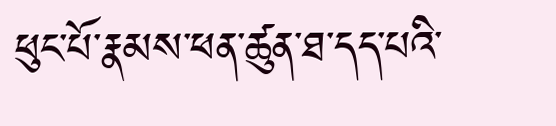ཕུང་པོ་རྣམས་ཕན་ཚུན་ཐ་དད་པའི་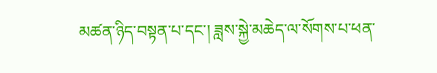མཚན་ཉིད་བསྟན་པ་དང་། ཟླས་སྐྱེ་མཆེད་ལ་སོགས་པ་ཕན་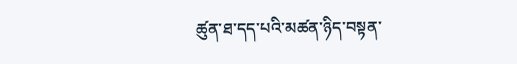ཚུན་ཐ་དད་པའི་མཚན་ཉིད་བསྟན་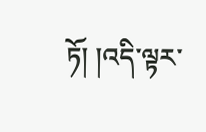ཏོ། །འདི་ལྟར་